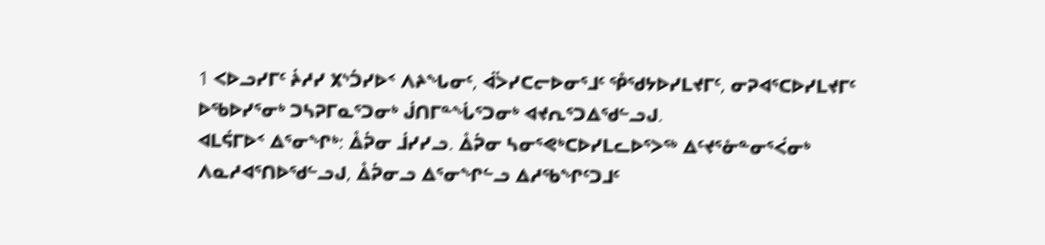1 ᐸᐅᓗᓯᒥᑦ ᔩᓱᓯ ᙭ᔅᑑᓯᐅᑉ ᐱᔨᖓᓂᑦ, ᐋᐴᓯᑕᓕᐅᓂᕐᒧᑦ ᕾᖁᔭᐅᓯᒪᔪᒥᑦ, ᓂᕈᐊᕐᑕᐅᓯᒪᔪᒥᑦ ᐅᖃᐅᓯᕐᓂᒃ ᑐᓴᕈᒥᓇᕐᑐᓂᒃ ᒎᑎᒥᓐᖔᕐᑐᓂᒃ ᐊᔪᕆᕐᑐᐃᖁᓪᓗᒍ.
ᐊᒪᕌᒥᐅᑉ ᐃᕐᓂᖏᒃ: ᐂᕉᓂ ᒨᓯᓯᓗ. ᐂᕉᓂ ᓴᓂᕐᕙᒃᑕᐅᓯᒪᓚᐅᕐᐳᖅ ᐃᑦᔪᕐᓁᓐᓂᕐᐹᓂᒃ ᐱᓇᓱᐊᕐᑎᐅᖁᓪᓗᒍ, ᐂᕉᓂᓗ ᐃᕐᓂᖏᓪᓗ ᐃᓱᖃᖏᑦᑐᒧᑦ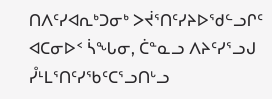ᑎᐱᑦᓯᐊᕆᒃᑐᓂᒃ ᐳᔫᕐᑎᑦᓯᔨᐅᖁᓪᓗᒋᑦ ᐊᑕᓂᐅᑉ ᓵᖓᓂ, ᑖᓐᓇᓗ ᐱᔨᑦᓯᕐᓗᒍ ᓮᒻᒪᕐᑎᑦᓯᖃᑦᑕᕐᓗᑎᒡᓗ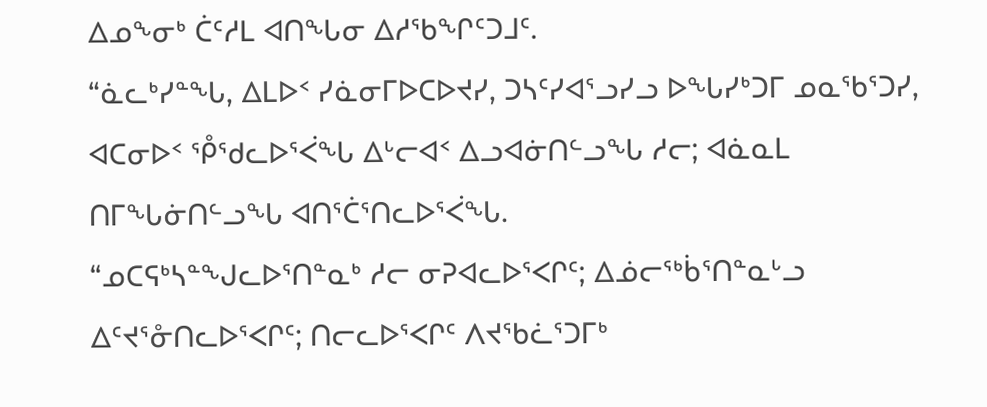ᐃᓄᖕᓂᒃ ᑖᑦᓱᒪ ᐊᑎᖓᓂ ᐃᓱᖃᖏᑦᑐᒧᑦ.
“ᓈᓚᒃᓯᓐᖓ, ᐃᒪᐅᑉ ᓯᓈᓂᒥᐅᑕᐅᔪᓯ, ᑐᓴᑦᓯᐊᕐᓗᓯᓗ ᐅᖓᓯᒃᑐᒥ ᓄᓇᖃᕐᑐᓯ, ᐊᑕᓂᐅᑉ ᕾᖁᓚᐅᕐᐹᖓ ᐃᒡᓕᐊᑉ ᐃᓗᐊᓃᑎᓪᓗᖓ ᓱᓕ; ᐊᓈᓇᒪ ᑎᒥᖓᓃᑎᓪᓗᖓ ᐊᑎᕐᑖᕐᑎᓚᐅᕐᐹᖓ.
“ᓄᑕᕋᒃᓴᓐᖑᓚᐅᕐᑎᓐᓇᒃ ᓱᓕ ᓂᕈᐊᓚᐅᕐᐸᒋᑦ; ᐃᓅᓕᖅᑳᕐᑎᓐᓇᒡᓗ ᐃᑦᔪᕐᓁᑎᓚᐅᕐᐸᒋᑦ; ᑎᓕᓚᐅᕐᐸᒋᑦ ᐱᔪᖃᓛᕐᑐᒥᒃ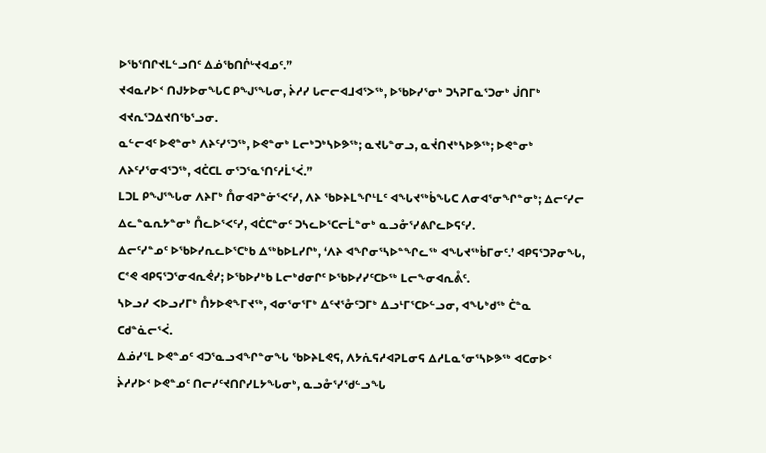ᐅᖃᕐᑎᒋᔪᒪᓪᓗᑎᑦ ᐃᓅᖃᑎᒌᒡᔪᐊᓄᑦ.”
ᔪᐊᓇᓯᐅᑉ ᑎᒍᔭᐅᓂᖓᑕ ᑭᖑᕐᖓᓂ, ᔩᓱᓯ ᒐᓕᓕᐊᒧᐊᕐᐳᖅ, ᐅᖃᐅᓯᕐᓂᒃ ᑐᓴᕈᒥᓇᕐᑐᓂᒃ ᒎᑎᒥᒃ ᐊᔪᕆᕐᑐᐃᔪᑎᖃᕐᓗᓂ.
ᓇᓪᓕᐊᑦ ᐅᕙᓐᓂᒃ ᐱᔨᑦᓯᕐᑐᖅ, ᐅᕙᓐᓂᒃ ᒪᓕᒃᑐᒃᓴᐅᕗᖅ; ᓇᔪᒐᓐᓂᓗ, ᓇᔫᑎᔪᒃᓴᐅᕗᖅ; ᐅᕙᓐᓂᒃ ᐱᔨᑦᓯᕐᓂᐊᕐᑐᖅ, ᐊᑖᑕᒪ ᓂᕐᑐᕐᓇᕐᑎᑦᓱᒫᕐᐹ.”
ᒪᑐᒪ ᑭᖑᕐᖓᓂ ᐱᔨᒥᒃ ᑍᓂᐊᕈᓐᓃᕐᐸᑦᓯ, ᐱᔨ ᖃᐅᔨᒪᖏᒻᒪᑦ ᐊᖓᔪᖅᑳᖓᑕ ᐱᓂᐊᕐᓂᖏᓐᓂᒃ; ᐃᓕᑦᓯᓕ ᐃᓚᓐᓇᕆᔭᓐᓂᒃ ᑍᓚᐅᕐᐸᑦᓯ, ᐊᑖᑕᓐᓂᑦ ᑐᓴᓚᐅᕐᑕᓕᒫᓐᓂᒃ ᓇᓗᓁᕐᓯᕕᒋᓚᐅᕋᑦᓯ.
ᐃᓕᑦᓯᓐᓄᑦ ᐅᖃᐅᓯᕆᓚᐅᕐᑕᒃᑲ ᐃᖅᑲᐅᒪᓯᒋᒃ, ‘ᐱᔨ ᐊᖏᓂᕐᓴᐅᓐᖏᓚᖅ ᐊᖓᔪᖅᑳᒥᓂᑦ.’ ᐊᑭᕋᕐᑐᕈᓂᖓ, ᑕᕝᕙ ᐊᑭᕋᕐᑐᕐᓂᐊᕆᕚᓯ; ᐅᖃᐅᓯᒃᑲ ᒪᓕᒃᑯᓂᒋᑦ ᐅᖃᐅᓯᓯᑦᑕᐅᖅ ᒪᓕᖕᓂᐊᕆᕔᑦ.
ᓴᐅᓗᓯ ᐸᐅᓗᓯᒥᒃ ᑍᔭᐅᕙᖕᒥᔪᖅ, ᐊᓂᕐᓂᕐᒥᒃ ᐃᑦᔪᕐᓁᑦᑐᒥᒃ ᐃᓗᒻᒥᕐᑕᐅᓪᓗᓂ, ᐊᖓᒃᑯᖅ ᑖᓐᓇ ᑕᑯᓐᓈᓕᕐᐹ.
ᐃᓅᓯᕐᒪ ᐅᕙᓐᓄᑦ ᐊᑐᕐᓇᓗᐊᖏᓐᓂᖓ ᖃᐅᔨᒪᕙᕋ, ᐱᔭᕇᕋᓱᐊᕈᒪᓂᕋ ᐃᓱᒪᓇᕐᓂᕐᓴᐅᕗᖅ ᐊᑕᓂᐅᑉ ᔩᓱᓯᐅᑉ ᐅᕙᓐᓄᑦ ᑎᓕᓯᑦᔪᑎᒋᓯᒪᔭᖓᓂᒃ, ᓇᓗᓁᕐᓯᖁᓪᓗᖓ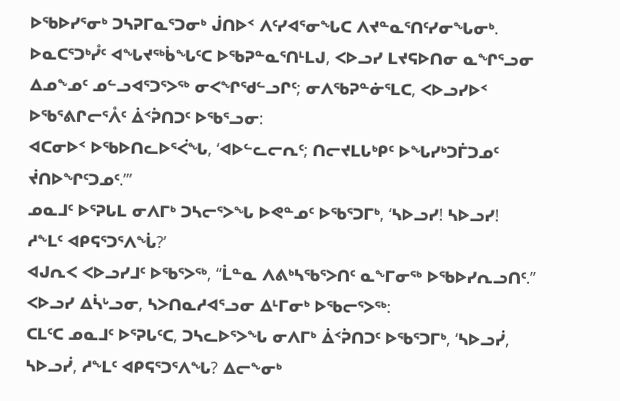ᐅᖃᐅᓯᕐᓂᒃ ᑐᓴᕈᒥᓇᕐᑐᓂᒃ ᒎᑎᐅᑉ ᐱᑦᓯᐊᕐᓂᖓᑕ ᐱᔪᓐᓇᕐᑎᑦᓯᓂᖓᓂᒃ.
ᐅᓇᑕᕐᑐᒃᓮᑦ ᐊᖓᔪᖅᑳᖓᑦᑕ ᐅᖃᕈᓐᓇᕐᑎᒻᒪᒍ, ᐸᐅᓗᓯ ᒪᔪᕋᐅᑎᓂ ᓇᖏᕐᓗᓂ ᐃᓄᖕᓄᑦ ᓄᓪᓗᐊᕐᑐᕐᐳᖅ ᓂᐸᖏᖁᓪᓗᒋᑦ; ᓂᐱᖃᕈᓐᓃᕐᒪᑕ, ᐸᐅᓗᓯᐅᑉ ᐅᖃᕐᕕᒋᓕᕐᐰᑦ ᐄᑉᕉᑎᑐᑦ ᐅᖃᕐᓗᓂ:
ᐊᑕᓂᐅᑉ ᐅᖃᐅᑎᓚᐅᕐᐹᖓ, ‘ᐊᐅᓪᓚᓕᕆᑦ; ᑎᓕᔪᒪᒐᒃᑭᑦ ᐅᖓᓯᒃᑐᒦᑐᓄᑦ ᔫᑎᐅᖏᑦᑐᓄᑦ.’”
ᓄᓇᒧᑦ ᐅᕐᕈᒐᒪ ᓂᐱᒥᒃ ᑐᓴᓕᕐᐳᖓ ᐅᕙᓐᓄᑦ ᐅᖃᕐᑐᒥᒃ, ‘ᓴᐅᓗᓯ! ᓴᐅᓗᓯ! ᓱᖕᒪᑦ ᐊᑭᕋᕐᑐᕐᐱᖔ?’
ᐊᒍᕆᐸ ᐸᐅᓗᓯᒧᑦ ᐅᖃᕐᐳᖅ, “ᒫᓐᓇ ᐱᕕᒃᓴᖃᕐᐳᑎᑦ ᓇᖕᒥᓂᖅ ᐅᖃᐅᓯᕆᓗᑎᑦ.” ᐸᐅᓗᓯ ᐃᓵᒡᓗᓂ, ᓴᐳᑎᓇᓱᐊᕐᓗᓂ ᐃᒻᒥᓂᒃ ᐅᖃᓕᕐᐳᖅ:
ᑕᒪᑦᑕ ᓄᓇᒧᑦ ᐅᕐᕈᒐᑦᑕ, ᑐᓴᓚᐅᕐᐳᖓ ᓂᐱᒥᒃ ᐄᑉᕉᑎᑐᑦ ᐅᖃᕐᑐᒥᒃ, ‘ᓴᐅᓗᓰ, ᓴᐅᓗᓰ, ᓱᖕᒪᑦ ᐊᑭᕋᕐᑐᕐᐱᖓ? ᐃᓕᖕᓂᒃ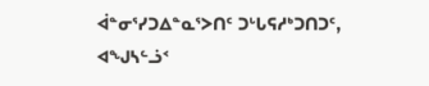ᐋᓐᓂᕐᓯᑐᐃᓐᓇᕐᐳᑎᑦ ᑐᒡᒐᕋᓱᒃᑐᑎᑐᑦ, ᐊᖑᓴᓪᓘᑉ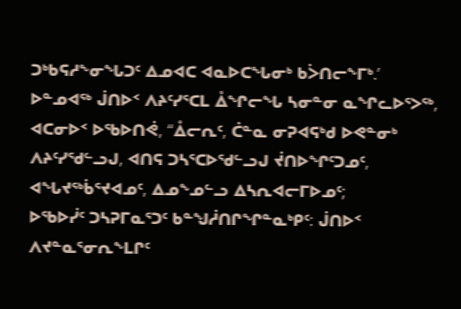ᑐᒃᑲᕋᓱᖕᓂᖓᑐᑦ ᐃᓄᐊᑕ ᐊᓇᐅᑕᖓᓂᒃ ᑲᐴᑎᓕᖕᒥᒃ.’
ᐅᓐᓄᐊᖅ ᒎᑎᐅᑉ ᐱᔨᑦᓯᕐᑕᒪ ᐂᖏᓕᖓ ᓴᓂᓐᓂ ᓇᖏᓚᐅᕐᐳᖅ,
ᐊᑕᓂᐅᑉ ᐅᖃᐅᑎᕚ, “ᐂᓕᕆᑦ, ᑖᓐᓇ ᓂᕈᐊᕋᒃᑯ ᐅᕙᓐᓂᒃ ᐱᔨᑦᓯᖁᓪᓗᒍ, ᐊᑎᕋ ᑐᓴᕐᑕᐅᖁᓪᓗᒍ ᔫᑎᐅᖏᑦᑐᓄᑦ, ᐊᖓᔪᖅᑳᕐᔪᐊᓄᑦ, ᐃᓄᖕᓄᓪᓗ ᐃᓴᕆᐊᓕᒥᐅᓄᑦ;
ᐅᖃᐅᓰᑦ ᑐᓴᕈᒥᓇᕐᑐᑦ ᑲᓐᖑᓲᑎᒋᖏᓐᓇᒃᑭᑦ: ᒎᑎᐅᑉ ᐱᔪᓐᓇᕐᓂᕆᖕᒪᒋᑦ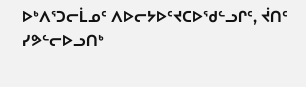ᐅᒃᐱᕐᑐᓕᒫᓄᑦ ᐱᐅᓕᔭᐅᑦᔪᑕᐅᖁᓪᓗᒋᑦ, ᔫᑎᑦ ᓯᕗᓪᓕᐅᓗᑎᒃ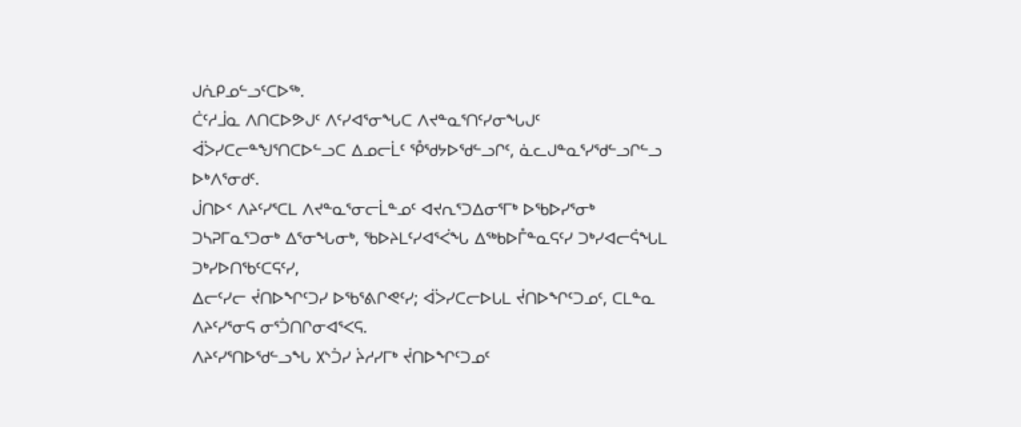ᒍᕇᑭᓄᓪᓗᑦᑕᐅᖅ.
ᑖᑦᓱᒨᓇ ᐱᑎᑕᐅᕗᒍᑦ ᐱᑦᓯᐊᕐᓂᖓᑕ ᐱᔪᓐᓇᕐᑎᑦᓯᓂᖓᒍᑦ ᐋᐴᓯᑕᓕᓐᖑᕐᑎᑕᐅᓪᓗᑕ ᐃᓄᓕᒫᑦ ᕾᖁᔭᐅᖁᓪᓗᒋᑦ, ᓈᓚᒍᓐᓇᕐᓯᖁᓪᓗᒋᓪᓗ ᐅᒃᐱᕐᓂᑯᑦ.
ᒎᑎᐅᑉ ᐱᔨᑦᓯᕐᑕᒪ ᐱᔪᓐᓇᕐᓂᓕᒫᓐᓄᑦ ᐊᔪᕆᕐᑐᐃᓂᕐᒥᒃ ᐅᖃᐅᓯᕐᓂᒃ ᑐᓴᕈᒥᓇᕐᑐᓂᒃ ᐃᕐᓂᖓᓂᒃ, ᖃᐅᔨᒪᑦᓯᐊᕐᐹᖓ ᐃᖅᑲᐅᒤᓐᓇᕋᑦᓯ ᑐᒃᓯᐊᓕᕌᖓᒪ ᑐᒃᓯᐅᑎᖃᑦᑕᕋᑦᓯ,
ᐃᓕᑦᓯᓕ ᔫᑎᐅᖏᑦᑐᓯ ᐅᖃᕐᕕᒋᕙᑦᓯ; ᐋᐴᓯᑕᓕᐅᒐᒪ ᔫᑎᐅᖏᑦᑐᓄᑦ, ᑕᒪᓐᓇ ᐱᔨᑦᓯᕐᓂᕋ ᓂᕐᑑᑎᒋᓂᐊᕐᐸᕋ.
ᐱᔨᑦᓯᕐᑎᐅᖁᓪᓗᖓ ᙭ᔅᑑᓯ ᔩᓱᓯᒥᒃ ᔫᑎᐅᖏᑦᑐᓄᑦ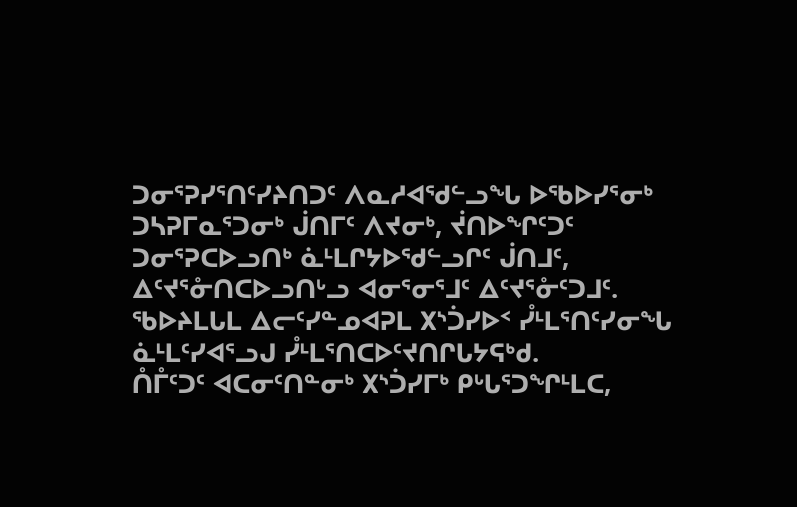ᑐᓂᕐᕈᓯᕐᑎᑦᓯᔨᑎᑐᑦ ᐱᓇᓱᐊᖁᓪᓗᖓ ᐅᖃᐅᓯᕐᓂᒃ ᑐᓴᕈᒥᓇᕐᑐᓂᒃ ᒎᑎᒥᑦ ᐱᔪᓂᒃ, ᔫᑎᐅᖏᑦᑐᑦ ᑐᓂᕐᕈᑕᐅᓗᑎᒃ ᓈᒻᒪᒋᔭᐅᖁᓪᓗᒋᑦ ᒎᑎᒧᑦ, ᐃᑦᔪᕐᓁᑎᑕᐅᓗᑎᒡᓗ ᐊᓂᕐᓂᕐᒧᑦ ᐃᑦᔪᕐᓁᑦᑐᒧᑦ.
ᖃᐅᔨᒪᒐᒪ ᐃᓕᑦᓯᓐᓄᐊᕈᒪ ᙭ᔅᑑᓯᐅᑉ ᓮᒻᒪᕐᑎᑦᓯᓂᖓ ᓈᒻᒪᑦᓯᐊᕐᓗᒍ ᓮᒻᒪᕐᑎᑕᐅᑦᔪᑎᒋᒐᔭᕋᒃᑯ.
ᑍᒤᑦᑐᑦ ᐊᑕᓂᑦᑎᓐᓂᒃ ᙭ᔅᑑᓯᒥᒃ ᑭᒡᒐᕐᑐᖏᒻᒪᑕ,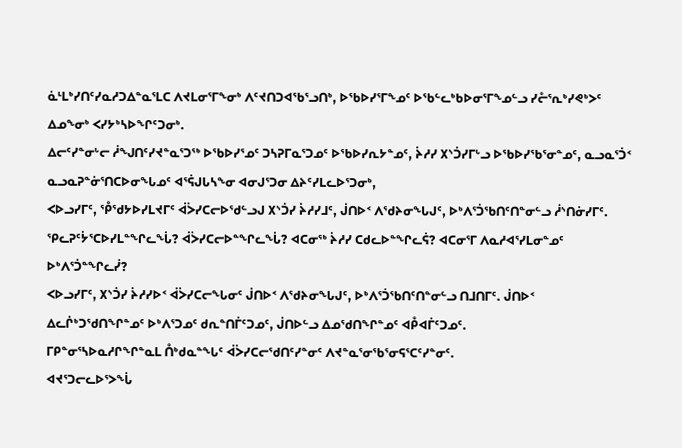ᓈᒻᒪᒃᓯᑎᑦᓯᓇᓱᑐᐃᓐᓇᕐᒪᑕ ᐱᔪᒪᓂᕐᒥᖕᓂᒃ ᐱᑦᔪᑎᑐᐊᖃᕐᓗᑎᒃ, ᐅᖃᐅᓯᕐᒥᖕᓄᑦ ᐅᖃᓪᓚᒃᑲᐅᓂᕐᒥᖕᓄᓪᓗ ᓯᓔᕐᕆᒃᓯᕙᒃᐳᑦ ᐃᓄᖕᓂᒃ ᐸᓯᔭᒃᓴᐅᖏᑦᑐᓂᒃ.
ᐃᓕᑦᓯᓐᓂᒡᓕ ᓲᖑᑎᑦᓯᔪᓐᓇᕐᑐᖅ ᐅᖃᐅᓯᕐᓄᑦ ᑐᓴᕈᒥᓇᕐᑐᓄᑦ ᐅᖃᐅᓯᕆᔭᓐᓄᑦ, ᔩᓱᓯ ᙭ᔅᑑᓯᒥᒡᓗ ᐅᖃᐅᓯᖃᕐᓂᓐᓄᑦ, ᓇᓗᓇᕐᑑᑉ ᓇᓗᓇᕈᓐᓃᕐᑎᑕᐅᓂᖓᓄᑦ ᐊᕐᕌᒍᒐᓴᖕᓂ ᐊᓂᒍᕐᑐᓂ ᐃᔨᑦᓯᒪᓚᐅᕐᑐᓂᒃ,
ᐸᐅᓗᓯᒥᑦ, ᕾᖁᔭᐅᓯᒪᔪᒥᑦ ᐋᐴᓯᑕᓕᐅᖁᓪᓗᒍ ᙭ᔅᑑᓯ ᔩᓱᓯᒧᑦ, ᒎᑎᐅᑉ ᐱᖁᔨᓂᖓᒍᑦ, ᐅᒃᐱᕐᑑᖃᑎᑦᑎᓐᓂᓪᓗ ᓲᔅᑎᓃᓯᒥᑦ.
ᕿᓚᕈᑦᔮᕐᑕᐅᓯᒪᓐᖏᓚᖔ? ᐋᐴᓯᑕᓕᐅᓐᖏᓚᖔ? ᐊᑕᓂᖅ ᔩᓱᓯ ᑕᑯᓚᐅᓐᖏᓚᕌ? ᐊᑕᓂᕐᒥ ᐱᓇᓱᐊᕐᓯᒪᓂᓐᓄᑦ ᐅᒃᐱᕐᑑᓐᖏᓚᓰ?
ᐸᐅᓗᓯᒥᑦ, ᙭ᔅᑑᓯ ᔩᓱᓯᐅᑉ ᐋᐴᓯᑕᓕᖓᓂᑦ ᒎᑎᐅᑉ ᐱᖁᔨᓂᖓᒍᑦ, ᐅᒃᐱᕐᑑᖃᑎᑦᑎᓐᓂᓪᓗ ᑎᒧᑎᒥᑦ. ᒎᑎᐅᑉ ᐃᓚᒌᒃᑐᖁᑎᖏᓐᓄᑦ ᐅᒃᐱᕐᑐᓄᑦ ᑯᕆᓐᑎᒦᑦᑐᓄᑦ, ᒎᑎᐅᓪᓗ ᐃᓄᖁᑎᖏᓐᓄᑦ ᐊᑬᐊᒦᑦᑐᓄᑦ.
ᒥᑭᓐᓂᕐᓴᐅᓇᓱᒋᖏᓐᓇᒪ ᑍᒃᑯᓇᓐᖓᑦ ᐋᐴᓯᑕᓕᖁᑎᑦᓯᓐᓂᑦ ᐱᔪᓐᓇᕐᓂᖃᕐᓂᕋᕐᑕᑦᓯᓐᓂᑦ.
ᐊᔪᕐᑐᓕᓚᐅᕐᐳᖔ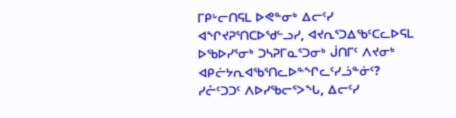ᒥᑭᒡᓕᑎᕋᒪ ᐅᕙᓐᓂᒃ ᐃᓕᑦᓯ ᐊᖏᔪᕈᕐᑎᑕᐅᖁᓪᓗᓯ, ᐊᔪᕆᕐᑐᐃᖃᑦᑕᓚᐅᕋᒪ ᐅᖃᐅᓯᕐᓂᒃ ᑐᓴᕈᒥᓇᕐᑐᓂᒃ ᒎᑎᒥᑦ ᐱᔪᓂᒃ ᐊᑭᓖᔭᕆᐊᖃᕐᑎᓚᐅᓐᖏᓚᑦᓯᓘᓐᓃᑦ?
ᓯᓔᑦᑐᑐᑦ ᐱᐅᓯᖃᓕᕐᐳᖓ, ᐃᓕᑦᓯ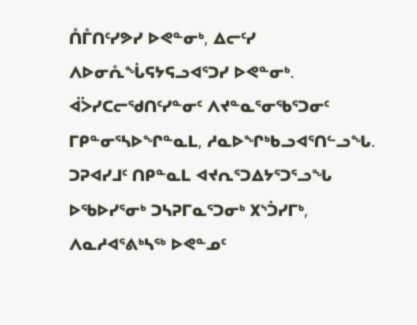ᑍᒤᑎᑦᓯᕗᓯ ᐅᕙᓐᓂᒃ, ᐃᓕᑦᓯ ᐱᐅᓂᕅᖔᕋᔭᕋᓗᐊᕐᑐᓯ ᐅᕙᓐᓂᒃ. ᐋᐴᓯᑕᓕᖁᑎᑦᓯᓐᓂᑦ ᐱᔪᓐᓇᕐᓂᖃᕐᑐᓂᑦ ᒥᑭᓐᓂᕐᓴᐅᖏᓐᓇᒪ, ᓱᓇᐅᖏᒃᑲᓗᐊᕐᑎᓪᓗᖓ.
ᑐᕈᐊᓯᒧᑦ ᑎᑭᓐᓇᒪ ᐊᔪᕆᕐᑐᐃᔭᕐᑐᕐᓗᖓ ᐅᖃᐅᓯᕐᓂᒃ ᑐᓴᕈᒥᓇᕐᑐᓂᒃ ᙭ᔅᑑᓯᒥᒃ, ᐱᓇᓱᐊᕐᕕᒃᓴᖅ ᐅᕙᓐᓄᑦ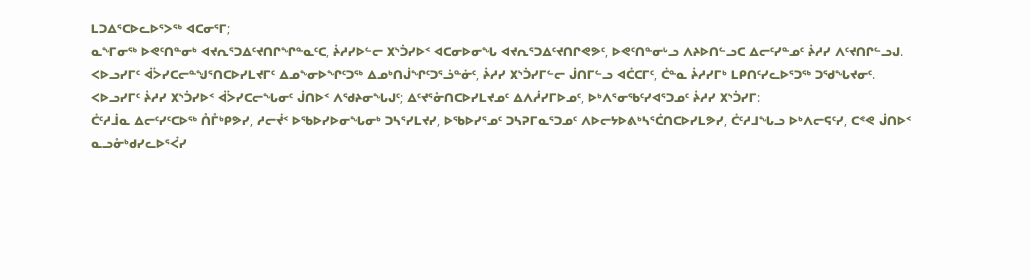ᒪᑐᐃᕐᑕᐅᓚᐅᕐᐳᖅ ᐊᑕᓂᕐᒥ;
ᓇᖕᒥᓂᖅ ᐅᕙᑦᑎᓐᓂᒃ ᐊᔪᕆᕐᑐᐃᑦᔪᑎᒋᖏᓐᓇᑦᑕ, ᔩᓱᓯᐅᓪᓕ ᙭ᔅᑑᓯᐅᑉ ᐊᑕᓂᐅᓂᖓ ᐊᔪᕆᕐᑐᐃᑦᔪᑎᒋᕙᕗᑦ, ᐅᕙᑦᑎᓐᓂᒡᓗ ᐱᔨᐅᑎᓪᓗᑕ ᐃᓕᑦᓯᓐᓄᑦ ᔩᓱᓯ ᐱᑦᔪᑎᒋᓪᓗᒍ.
ᐸᐅᓗᓯᒥᑦ ᐋᐴᓯᑕᓕᓐᖑᕐᑎᑕᐅᓯᒪᔪᒥᑦ ᐃᓄᖕᓂᐅᖏᑦᑐᖅ ᐃᓄᒃᑎᒎᖏᑦᑐᕐᓘᓐᓃᑦ, ᔩᓱᓯ ᙭ᔅᑑᓯᒥᓪᓕ ᒎᑎᒥᓪᓗ ᐊᑖᑕᒥᑦ, ᑖᓐᓇ ᔩᓱᓯᒥᒃ ᒪᑭᑎᑦᓯᓚᐅᕐᑐᖅ ᑐᖁᖓᔪᓂᑦ.
ᐸᐅᓗᓯᒥᑦ ᔩᓱᓯ ᙭ᔅᑑᓯᐅᑉ ᐋᐴᓯᑕᓕᖓᓂᑦ ᒎᑎᐅᑉ ᐱᖁᔨᓂᖓᒍᑦ; ᐃᑦᔪᕐᓁᑎᑕᐅᓯᒪᔪᓄᑦ ᐃᐱᓲᓯᒥᐅᓄᑦ, ᐅᒃᐱᕐᓂᖃᑦᓯᐊᕐᑐᓄᑦ ᔩᓱᓯ ᙭ᔅᑑᓯᒥ:
ᑖᑦᓱᒨᓇ ᐃᓕᑦᓯᑦᑕᐅᖅ ᑍᒤᒃᑭᕗᓯ, ᓱᓕᔫᑉ ᐅᖃᐅᓯᐅᓂᖓᓂᒃ ᑐᓴᕐᓯᒪᔪᓯ, ᐅᖃᐅᓯᕐᓄᑦ ᑐᓴᕈᒥᓇᕐᑐᓄᑦ ᐱᐅᓕᔭᐅᕕᒃᓴᕐᑖᑎᑕᐅᓯᒪᕗᓯ, ᑖᑦᓱᒧᖓᓗ ᐅᒃᐱᓕᕋᑦᓯ, ᑕᕝᕙ ᒎᑎᐅᑉ ᓇᓗᓁᒃᑯᓯᓚᐅᕐᐹᓯ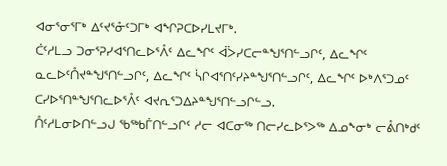ᐊᓂᕐᓂᕐᒥᒃ ᐃᑦᔪᕐᓁᑦᑐᒥᒃ ᐊᖏᕈᑕᐅᓯᒪᔪᒥᒃ.
ᑖᑦᓱᒪᓗ ᑐᓂᕐᕈᓯᐊᕐᑎᓚᐅᕐᐰᑦ ᐃᓚᖏᑦ ᐋᐴᓯᑕᓕᓐᖑᕐᑎᓪᓗᒋᑦ, ᐃᓚᖏᑦ ᓇᓚᐅᑦᑍᔪᓐᖑᕐᑎᓪᓗᒋᑦ, ᐃᓚᖏᑦ ᓵᒋᐊᕐᑎᑦᓯᔨᓐᖑᕐᑎᓪᓗᒋᑦ, ᐃᓚᖏᑦ ᐅᒃᐱᕐᑐᓄᑦ ᑕᓯᐅᕐᑎᓐᖑᕐᑎᓚᐅᕐᐰᑦ ᐊᔪᕆᕐᑐᐃᔨᓐᖑᕐᑎᓪᓗᒋᓪᓗ.
ᑍᑦᓱᒪᓂᐅᑎᓪᓗᒍ ᖃᖅᑲᒦᑎᓪᓗᒋᑦ ᓱᓕ ᐊᑕᓂᖅ ᑎᓕᓯᓚᐅᕐᐳᖅ ᐃᓄᖕᓂᒃ ᓕᕔᑎᒃᑯᑦ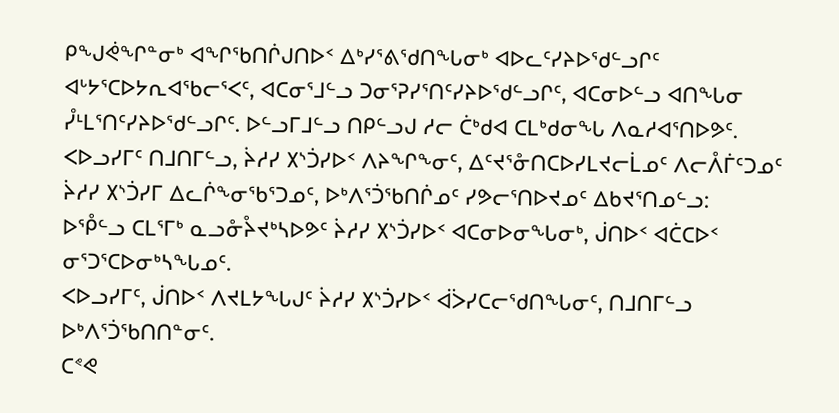ᑭᖑᕚᖏᓐᓂᒃ ᐊᖏᖃᑎᒌᒍᑎᐅᑉ ᐃᒃᓯᕐᕕᖁᑎᖓᓂᒃ ᐊᐅᓚᑦᓯᔨᐅᖁᓪᓗᒋᑦ ᐊᒡᔭᕐᑕᐅᔭᕆᐊᖃᓕᕐᐸᑦ, ᐊᑕᓂᕐᒧᓪᓗ ᑐᓂᕐᕈᓯᕐᑎᑦᓯᔨᐅᖁᓪᓗᒋᑦ, ᐊᑕᓂᐅᓪᓗ ᐊᑎᖓᓂ ᓮᒻᒪᕐᑎᑦᓯᔨᐅᖁᓪᓗᒋᑦ. ᐅᓪᓗᒥᒧᓪᓗ ᑎᑭᓪᓗᒍ ᓱᓕ ᑖᒃᑯᐊ ᑕᒪᒃᑯᓂᖓ ᐱᓇᓱᐊᕐᑎᐅᕗᑦ.
ᐸᐅᓗᓯᒥᑦ ᑎᒧᑎᒥᓪᓗ, ᔩᓱᓯ ᙭ᔅᑑᓯᐅᑉ ᐱᔨᖏᖕᓂᑦ, ᐃᑦᔪᕐᓁᑎᑕᐅᓯᒪᔪᓕᒫᓄᑦ ᐱᓕᐰᒦᑦᑐᓄᑦ ᔩᓱᓯ ᙭ᔅᑑᓯᒥ ᐃᓚᒌᖕᓂᖃᕐᑐᓄᑦ, ᐅᒃᐱᕐᑑᖃᑎᒌᓄᑦ ᓯᕗᓕᕐᑎᐅᔪᓄᑦ ᐃᑲᔪᕐᑎᓄᓪᓗ:
ᐅᕾᓪᓗ ᑕᒪᕐᒥᒃ ᓇᓗᓁᔧᔪᒃᓴᐅᕗᑦ ᔩᓱᓯ ᙭ᔅᑑᓯᐅᑉ ᐊᑕᓂᐅᓂᖓᓂᒃ, ᒎᑎᐅᑉ ᐊᑖᑕᐅᑉ ᓂᕐᑐᕐᑕᐅᓂᒃᓴᖓᓄᑦ.
ᐸᐅᓗᓯᒥᑦ, ᒎᑎᐅᑉ ᐱᔪᒪᔭᖓᒍᑦ ᔩᓱᓯ ᙭ᔅᑑᓯᐅᑉ ᐋᐴᓯᑕᓕᖁᑎᖓᓂᑦ, ᑎᒧᑎᒥᓪᓗ ᐅᒃᐱᕐᑑᖃᑎᑎᓐᓂᑦ.
ᑕᕝᕙ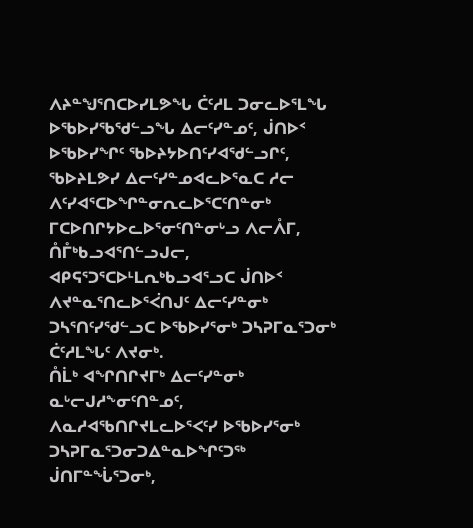ᐱᔨᓐᖑᕐᑎᑕᐅᓯᒪᕗᖓ ᑖᑦᓱᒪ ᑐᓂᓚᐅᕐᒪᖓ ᐅᖃᐅᓯᖃᖁᓪᓗᖓ ᐃᓕᑦᓯᓐᓄᑦ, ᒎᑎᐅᑉ ᐅᖃᐅᓯᖏᑦ ᖃᐅᔨᔭᐅᑎᑦᓯᐊᖁᓪᓗᒋᑦ,
ᖃᐅᔨᒪᕗᓯ ᐃᓕᑦᓯᓐᓄᐊᓚᐅᕐᓇᑕ ᓱᓕ ᐱᑦᓯᐊᕐᑕᐅᖏᓐᓂᕆᓚᐅᕐᑕᑦᑎᓐᓂᒃ ᒥᑕᐅᑎᒋᔭᐅᓚᐅᕐᓂᑦᑎᓐᓂᒡᓗ ᐱᓕᐰᒥ, ᑍᒤᒃᑲᓗᐊᕐᑎᓪᓗᒍᓕ, ᐊᑭᕋᕐᑐᕐᑕᐅᒻᒪᕆᒃᑲᓗᐊᕐᓗᑕ ᒎᑎᐅᑉ ᐱᔪᓐᓇᕐᑎᓚᐅᕐᐹᑎᒍᑦ ᐃᓕᑦᓯᓐᓂᒃ ᑐᓴᕐᑎᑦᓯᖁᓪᓗᑕ ᐅᖃᐅᓯᕐᓂᒃ ᑐᓴᕈᒥᓇᕐᑐᓂᒃ ᑖᑦᓱᒪᖓᑦ ᐱᔪᓂᒃ.
ᑍᒫᒃ ᐊᖏᑎᒋᔪᒥᒃ ᐃᓕᑦᓯᓐᓂᒃ ᓇᒡᓕᒍᓱᖕᓂᑦᑎᓐᓄᑦ, ᐱᓇᓱᐊᖃᑎᒋᔪᒪᓚᐅᕐᐸᑦᓯ ᐅᖃᐅᓯᕐᓂᒃ ᑐᓴᕈᒥᓇᕐᑐᓂᑐᐃᓐᓇᐅᖏᑦᑐᖅ ᒎᑎᒥᓐᖔᕐᑐᓂᒃ,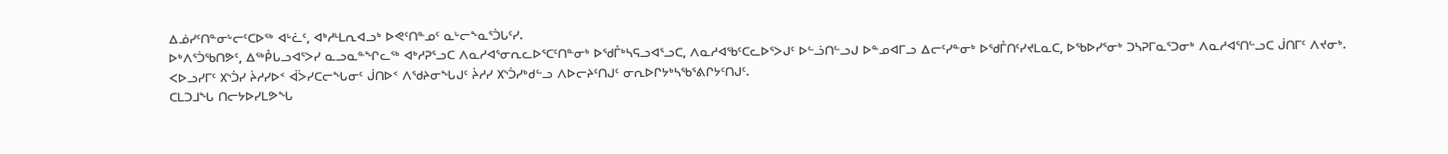ᐃᓅᓯᑦᑎᓐᓂᒡᓕᑦᑕᐅᖅ ᐊᒡᓛᑦ, ᐊᒃᓱᒻᒪᕆᐊᓗᒃ ᐅᕙᑦᑎᓐᓄᑦ ᓇᒡᓕᖕᓇᕐᑑᒐᑦᓯ.
ᐅᒃᐱᕐᑑᖃᑎᕗᑦ, ᐃᖅᑬᒐᓗᐊᕐᐳᓯ ᓇᓗᓇᓐᖏᓚᖅ ᐊᒃᓱᕈᕐᓗᑕ ᐱᓇᓱᐊᕐᓂᕆᓚᐅᕐᑕᑦᑎᓐᓂᒃ ᐅᖁᒤᒃᓴᕋᓗᐊᕐᓗᑕ, ᐱᓇᓱᐊᖃᑦᑕᓚᐅᕐᐳᒍᑦ ᐅᓪᓘᑎᓪᓗᒍ ᐅᓐᓄᐊᒥᓗ ᐃᓕᑦᓯᓐᓂᒃ ᐅᖁᒤᑎᑦᓯᔪᒪᓇᑕ, ᐅᖃᐅᓯᕐᓂᒃ ᑐᓴᕈᒥᓇᕐᑐᓂᒃ ᐱᓇᓱᐊᕐᑎᓪᓗᑕ ᒎᑎᒥᑦ ᐱᔪᓂᒃ.
ᐸᐅᓗᓯᒥᑦ ᙭ᔅᑑᓯ ᔩᓱᓯᐅᑉ ᐋᐴᓯᑕᓕᖓᓂᑦ ᒎᑎᐅᑉ ᐱᖁᔨᓂᖓᒍᑦ ᔩᓱᓯ ᙭ᔅᑑᓯᒃᑯᓪᓗ ᐱᐅᓕᔨᑦᑎᒍᑦ ᓂᕆᐅᒋᔭᒃᓴᖃᕐᕕᒋᔭᑦᑎᒍᑦ.
ᑕᒪᑐᒧᖓ ᑎᓕᔭᐅᓯᒪᕗᖓ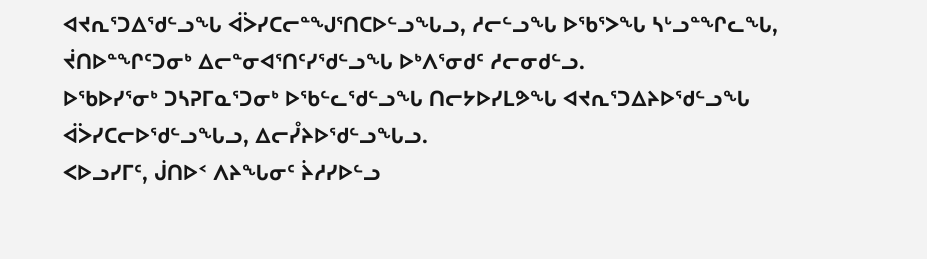ᐊᔪᕆᕐᑐᐃᖁᓪᓗᖓ ᐋᐴᓯᑕᓕᓐᖑᕐᑎᑕᐅᓪᓗᖓᓗ, ᓱᓕᓪᓗᖓ ᐅᖃᕐᐳᖓ ᓴᒡᓗᓐᖏᓚᖓ, ᔫᑎᐅᓐᖏᑦᑐᓂᒃ ᐃᓕᓐᓂᐊᕐᑎᑦᓯᖁᓪᓗᖓ ᐅᒃᐱᕐᓂᑯᑦ ᓱᓕᓂᑯᓪᓗ.
ᐅᖃᐅᓯᕐᓂᒃ ᑐᓴᕈᒥᓇᕐᑐᓂᒃ ᐅᖃᓪᓚᖁᓪᓗᖓ ᑎᓕᔭᐅᓯᒪᕗᖓ ᐊᔪᕆᕐᑐᐃᔨᐅᖁᓪᓗᖓ ᐋᐴᓯᑕᓕᐅᖁᓪᓗᖓᓗ, ᐃᓕᓮᔨᐅᖁᓪᓗᖓᓗ.
ᐸᐅᓗᓯᒥᑦ, ᒎᑎᐅᑉ ᐱᔨᖓᓂᑦ ᔩᓱᓯᐅᓪᓗ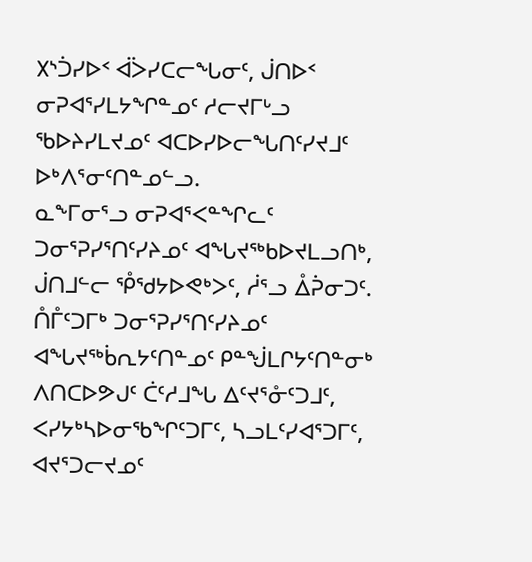᙭ᔅᑑᓯᐅᑉ ᐋᐴᓯᑕᓕᖓᓂᑦ, ᒎᑎᐅᑉ ᓂᕈᐊᕐᓯᒪᔭᖏᓐᓄᑦ ᓱᓕᔪᒥᒡᓗ ᖃᐅᔨᓯᒪᔪᓄᑦ ᐊᑕᐅᓯᐅᓕᖓᑎᑦᓯᔪᒧᑦ ᐅᒃᐱᕐᓂᑦᑎᓐᓄᓪᓗ.
ᓇᖕᒥᓂᕐᓗ ᓂᕈᐊᕐᐸᓐᖏᓚᑦ ᑐᓂᕐᕈᓯᕐᑎᑦᓯᔨᓄᑦ ᐊᖓᔪᖅᑲᐅᔪᒪᓗᑎᒃ, ᒎᑎᒧᓪᓕ ᕾᖁᔭᐅᕙᒃᐳᑦ, ᓲᕐᓗ ᐂᕉᓂᑐᑦ.
ᑍᒤᑦᑐᒥᒃ ᑐᓂᕐᕈᓯᕐᑎᑦᓯᔨᓄᑦ ᐊᖓᔪᖅᑳᕆᔭᑦᑎᓐᓄᑦ ᑭᓐᖒᒪᒋᔭᑦᑎᓐᓂᒃ ᐱᑎᑕᐅᕗᒍᑦ ᑖᑦᓱᒧᖓ ᐃᑦᔪᕐᓁᑦᑐᒧᑦ, ᐸᓯᔭᒃᓴᐅᓂᖃᖏᑦᑐᒥᑦ, ᓴᓗᒪᑦᓯᐊᕐᑐᒥᑦ, ᐊᔪᕐᑐᓕᔪᓄᑦ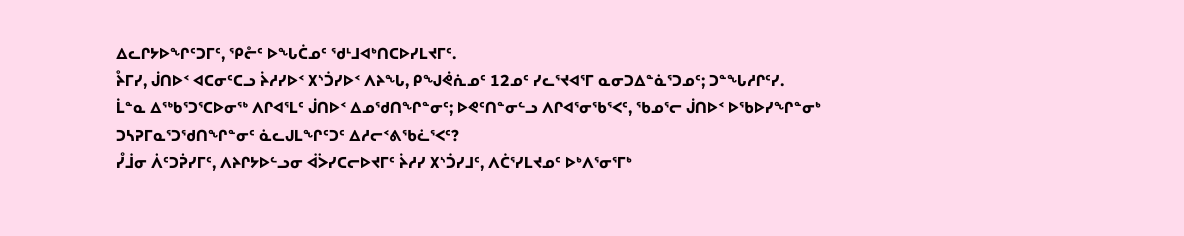ᐃᓚᒋᔭᐅᖏᑦᑐᒥᑦ, ᕿᓔᑦ ᐅᖓᑖᓄᑦ ᖁᒻᒧᐊᒃᑎᑕᐅᓯᒪᔪᒥᑦ.
ᔧᒥᓯ, ᒎᑎᐅᑉ ᐊᑕᓂᑦᑕᓗ ᔩᓱᓯᐅᑉ ᙭ᔅᑑᓯᐅᑉ ᐱᔨᖓ, ᑭᖑᕚᕇᓄᑦ 12ᓄᑦ ᓯᓚᕐᔪᐊᕐᒥ ᓇᓂᑐᐃᓐᓈᕐᑐᓄᑦ; ᑐᓐᖓᓱᒋᑦᓯ.
ᒫᓐᓇ ᐃᖅᑲᕐᑐᕐᑕᐅᓂᖅ ᐱᒋᐊᕐᒪᑦ ᒎᑎᐅᑉ ᐃᓄᖁᑎᖏᓐᓂᑦ; ᐅᕙᑦᑎᓐᓂᓪᓗ ᐱᒋᐊᕐᓂᖃᕐᐸᑦ, ᖃᓄᕐᓕ ᒎᑎᐅᑉ ᐅᖃᐅᓯᖏᓐᓂᒃ ᑐᓴᕈᒥᓇᕐᑐᖁᑎᖏᓐᓂᑦ ᓈᓚᒍᒪᖏᑦᑐᑦ ᐃᓱᓕᑉᕕᖃᓛᕐᐸᑦ?
ᓮᒨᓂ ᐲᑦᑐᕉᓯᒥᑦ, ᐱᔨᒋᔭᐅᓪᓗᓂ ᐋᐴᓯᑕᓕᐅᔪᒥᑦ ᔩᓱᓯ ᙭ᔅᑑᓯᒧᑦ, ᐱᑖᕐᓯᒪᔪᓄᑦ ᐅᒃᐱᕐᓂᕐᒥᒃ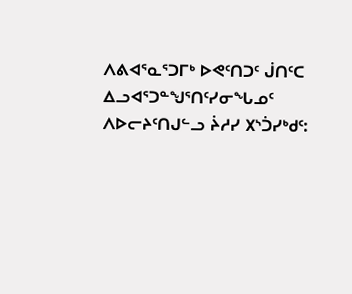ᐱᕕᐊᕐᓇᕐᑐᒥᒃ ᐅᕙᑦᑎᑐᑦ ᒎᑎᑦᑕ ᐃᓗᐊᕐᑐᓐᖑᕐᑎᑦᓯᓂᖓᓄᑦ ᐱᐅᓕᔨᑦᑎᒍᓪᓗ ᔩᓱᓯ ᙭ᔅᑑᓯᒃᑯᑦ: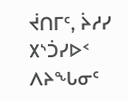ᔫᑎᒥᑦ, ᔩᓱᓯ ᙭ᔅᑑᓯᐅᑉ ᐱᔨᖓᓂᑦ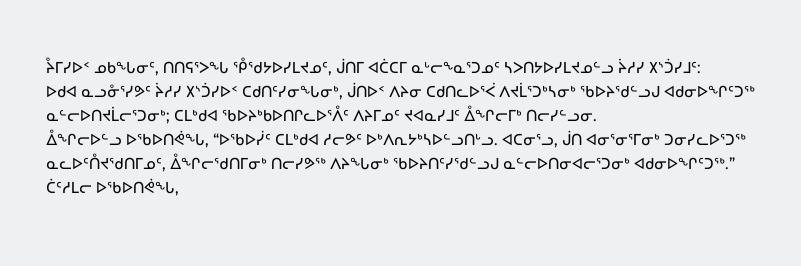ᔧᒥᓯᐅᑉ ᓄᑲᖓᓂᑦ, ᑎᑎᕋᕐᐳᖓ ᕾᖁᔭᐅᓯᒪᔪᓄᑦ, ᒎᑎᒥ ᐊᑖᑕᒥ ᓇᒡᓕᖕᓇᕐᑐᓄᑦ ᓴᐳᑎᔭᐅᓯᒪᔪᓄᓪᓗ ᔩᓱᓯ ᙭ᔅᑑᓯᒧᑦ:
ᐅᑯᐊ ᓇᓗᓁᕐᓯᕗᑦ ᔩᓱᓯ ᙭ᔅᑑᓯᐅᑉ ᑕᑯᑎᑦᓯᓂᖓᓂᒃ, ᒎᑎᐅᑉ ᐱᔨᓂ ᑕᑯᑎᓚᐅᕐᐹ ᐱᔪᒫᕐᑐᒃᓴᓂᒃ ᖃᐅᔨᖁᓪᓗᒍ ᐊᑯᓂᐅᖏᑦᑐᖅ ᓇᓪᓕᐅᑎᔪᒫᓕᕐᑐᓂᒃ; ᑕᒪᒃᑯᐊ ᖃᐅᔨᒃᑲᐅᑎᒋᓚᐅᕐᐰᑦ ᐱᔨᒥᓄᑦ ᔪᐊᓇᓯᒧᑦ ᐂᖏᓕᒥᒃ ᑎᓕᓯᓪᓗᓂ.
ᐂᖏᓕᐅᓪᓗ ᐅᖃᐅᑎᕚᖓ, “ᐅᖃᐅᓰᑦ ᑕᒪᒃᑯᐊ ᓱᓕᕗᑦ ᐅᒃᐱᕆᔭᒃᓴᐅᓪᓗᑎᒡᓗ. ᐊᑕᓂᕐᓗ, ᒎᑎ ᐊᓂᕐᓂᕐᒥᓂᒃ ᑐᓂᓯᓚᐅᕐᑐᖅ ᓇᓚᐅᑦᑍᔪᖁᑎᒥᓄᑦ, ᐂᖏᓕᖁᑎᒥᓂᒃ ᑎᓕᓯᕗᖅ ᐱᔨᖓᓂᒃ ᖃᐅᔨᑎᑦᓯᖁᓪᓗᒍ ᓇᓪᓕᐅᑎᓂᐊᓕᕐᑐᓂᒃ ᐊᑯᓂᐅᖏᑦᑐᖅ.”
ᑖᑦᓱᒪᓕ ᐅᖃᐅᑎᕚᖓ,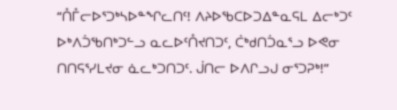“ᑍᒤᓕᐅᕐᑐᒃᓴᐅᓐᖏᓚᑎᑦ! ᐱᔨᐅᖃᑕᐅᑐᐃᓐᓇᕋᒪ ᐃᓕᒃᑐᑦ ᐅᒃᐱᑑᖃᑎᒃᑐᓪᓗ ᓇᓚᐅᑦᑍᔪᑎᑐᑦ, ᑖᒃᑯᑎᑑᓇᕐᓗ ᐅᕙᓂ ᑎᑎᕋᕐᓯᒪᔪᓂ ᓈᓚᒃᑐᑎᑐᑦ. ᒎᑎᓕ ᐅᐱᒋᓗᒍ ᓂᕐᑐᕈᒃ!”